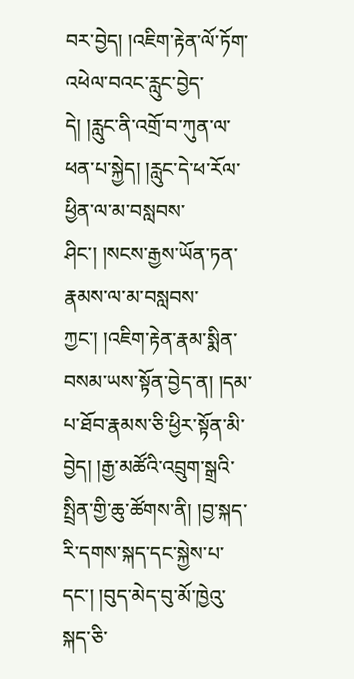བར་བྱེད། །འཇིག་རྟེན་ལོ་ཏོག་འཕེལ་བའང་རླུང་བྱེད་དེ། །རླུང་ནི་འགྲོ་བ་ཀུན་ལ་ཕན་པ་སྐྱེད། །རླུང་དེ་ཕ་རོལ་ཕྱིན་ལ་མ་བསླབས་ཤིང་། །སངས་རྒྱས་ཡོན་ཏན་རྣམས་ལ་མ་བསླབས་ཀྱང་། །འཇིག་རྟེན་རྣམ་སྨིན་བསམ་ཡས་སྟོན་བྱེད་ན། །དམ་པ་ཐོབ་རྣམས་ཅི་ཕྱིར་སྟོན་མི་བྱེད། །རྒྱ་མཚོའི་འབྲུག་སྒྲའི་སྤྲིན་གྱི་ཆུ་ཚོགས་ནི། །བྱ་སྐད་རི་དགས་སྐད་དང་སྐྱེས་པ་དང་། །བུད་མེད་བུ་མོ་ཁྱེའུ་སྐད་ཅི་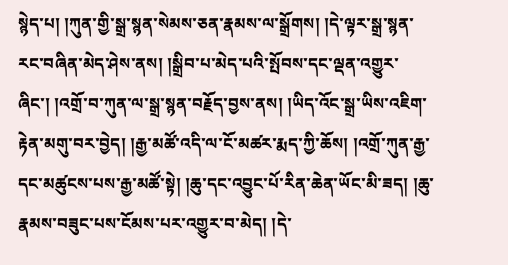སྙེད་པ། །ཀུན་གྱི་སྒྲ་སྙན་སེམས་ཅན་རྣམས་ལ་སྒྲོགས། །དེ་ལྟར་སྒྲ་སྙན་རང་བཞིན་མེད་ཤེས་ནས། །སྒྲིབ་པ་མེད་པའི་སྤོབས་དང་ལྡན་འགྱུར་ཞིང་། །འགྲོ་བ་ཀུན་ལ་སྒྲ་སྙན་བརྗོད་བྱས་ནས། །ཡིད་འོང་སྒྲ་ཡིས་འཇིག་རྟེན་མགུ་བར་བྱེད། །རྒྱ་མཚོ་འདི་ལ་ངོ་མཚར་རྨད་ཀྱི་ཆོས། །འགྲོ་ཀུན་རྒྱ་དང་མཚུངས་པས་རྒྱ་མཚོ་སྟེ། །ཆུ་དང་འབྱུང་པོ་རིན་ཆེན་ཡོང་མི་ཟད། །ཆུ་རྣམས་བཟུང་པས་ངོམས་པར་འགྱུར་བ་མེད། །དེ་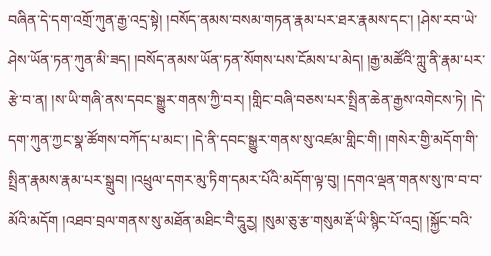བཞིན་དེ་དག་འགྲོ་ཀུན་རྒྱ་འདྲ་སྟེ། །བསོད་ནམས་བསམ་གཏན་རྣམ་པར་ཐར་རྣམས་དང་། །ཤེས་རབ་ཡེ་ཤེས་ཡོན་ཏན་ཀུན་མི་ཟད། །བསོད་ནམས་ཡོན་ཏན་སོགས་པས་ངོམས་པ་མེད། །རྒྱ་མཚོའི་ཀླུ་ནི་རྣམ་པར་རྩེ་བ་ན། །ས་ཡི་གཞི་ནས་དབང་སྒྱུར་གནས་ཀྱི་བར། །གླིང་བཞི་བཅས་པར་སྤྲིན་ཆེན་རྒྱས་འགེངས་ཏེ། །དེ་དག་ཀུན་ཀྱང་སྣ་ཚོགས་བཀོད་པ་མང་། །དེ་ནི་དབང་སྒྱུར་གནས་སུ་འཛམ་གླིང་གི། །གསེར་གྱི་མདོག་གི་སྤྲིན་རྣམས་རྣམ་པར་སྒྲུབ། །འཕྲུལ་དགར་མུ་ཏིག་དམར་པོའི་མདོག་ལྟ་བུ། །དགའ་ལྡན་གནས་སུ་ཁ་བ་བ་མོའི་མདོག །འཐབ་བྲལ་གནས་སུ་མཐོན་མཐིང་བཻ་དཱུཪྱ། །སུམ་ཅུ་རྩ་གསུམ་རྡོ་ཡི་སྙིང་པོ་འདྲ། །སྐྱོང་བའི་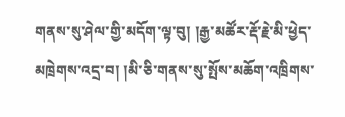གནས་སུ་ཤེལ་གྱི་མདོག་ལྟ་བུ། །རྒྱ་མཚོར་རྡོ་རྗེ་མི་ཕྱེད་མཁྲེགས་འདྲ་བ། །མི་ཅི་གནས་སུ་སྤོས་མཆོག་འཁྲིགས་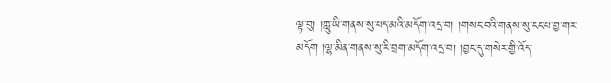ལྟ་བུ། །ཀླུ་ཡི་གནས་སུ་པད་མའི་མདོག་འདྲ་བ། །གསང་བའི་གནས་སུ་ངང་པ་བྱ་གར་མདོག །ལྷ་མིན་གནས་སུ་རི་བྲག་མདོག་འདྲ་བ། །བྱང་དུ་གསེར་གྱི་འོད་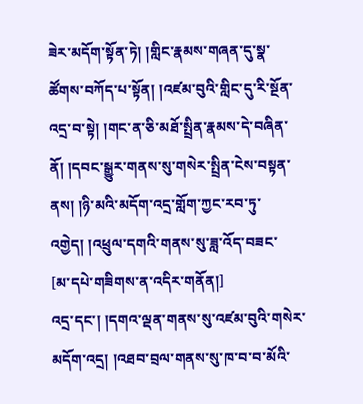ཟེར་མདོག་སྟོན་ཏེ། །གླིང་རྣམས་གཞན་དུ་སྣ་ཚོགས་བཀོད་པ་སྟོན། །འཛམ་བུའི་གླིང་དུ་རི་སྔོན་འདྲ་བ་སྟེ། །གང་ན་ཅི་མཐོ་སྤྲིན་རྣམས་དེ་བཞིན་ནོ། །དབང་སྒྱུར་གནས་སུ་གསེར་སྤྲིན་ངེས་བསྟན་ནས། །ཉི་མའི་མདོག་འདྲ་གློག་ཀྱང་རབ་ཏུ་འགྱེད། །འཕྲུལ་དགའི་གནས་སུ་ཟླ་འོད་བཟང་
[མ་དཔེ་གཟིགས་ན་འདིར་གནོན།]
འདྲ་དང་། །དགའ་ལྡན་གནས་སུ་འཛམ་བུའི་གསེར་མདོག་འདྲ། །འཐབ་བྲལ་གནས་སུ་ཁ་བ་བ་མོའི་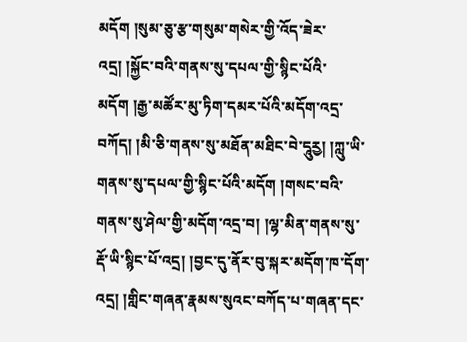མདོག །སུམ་ཅུ་རྩ་གསུམ་གསེར་གྱི་འོད་ཟེར་འདྲ། །སྐྱོང་བའི་གནས་སུ་དཔལ་གྱི་སྙིང་པོའི་མདོག །རྒྱ་མཚོར་མུ་ཏིག་དམར་པོའི་མདོག་འདྲ་བཀོད། །མི་ཅི་གནས་སུ་མཐོན་མཐིང་བེ་དཱུཪྱ། །ཀླུ་ཡི་གནས་སུ་དཔལ་གྱི་སྙིང་པོའི་མདོག །གསང་བའི་གནས་སུ་ཤེལ་གྱི་མདོག་འདྲ་བ། །ལྷ་མིན་གནས་སུ་རྡོ་ཡི་སྙིང་པོ་འདྲ། །བྱང་དུ་ནོར་བུ་སྐར་མདོག་ཁ་དོག་འདྲ། །གླིང་གཞན་རྣམས་སུའང་བཀོད་པ་གཞན་དང་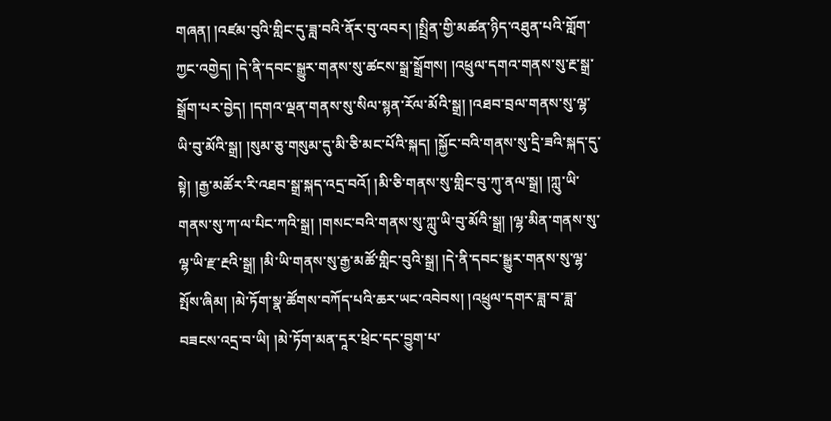གཞན། །འཛམ་བུའི་གླིང་དུ་ཟླ་བའི་ནོར་བུ་འབར། །སྤྲིན་གྱི་མཚན་ཉིད་འཐུན་པའི་གློག་ཀྱང་འགྱེད། །དེ་ནི་དབང་སྒྱུར་གནས་སུ་ཚངས་སྒྲ་སྒྲོགས། །འཕྲུལ་དགའ་གནས་སུ་རྔ་སྒྲ་སྒྲོག་པར་བྱེད། །དགའ་ལྡན་གནས་སུ་སིལ་སྙན་རོལ་མོའི་སྒྲ། །འཐབ་བྲལ་གནས་སུ་ལྷ་ཡི་བུ་མོའི་སྒྲ། །སུམ་ཅུ་གསུམ་དུ་མི་ཅི་མང་པོའི་སྐད། །སྐྱོང་བའི་གནས་སུ་དྲི་ཟའི་སྐད་དུ་སྟེ། །རྒྱ་མཚོར་རི་འཐབ་སྒྲ་སྐད་འདྲ་བའོ། །མི་ཅི་གནས་སུ་གླིང་བུ་ཀུ་ནལ་སྒྲ། །ཀླུ་ཡི་གནས་སུ་ཀ་ལ་པིང་ཀའི་སྒྲ། །གསང་བའི་གནས་སུ་ཀླུ་ཡི་བུ་མོའི་སྒྲ། །ལྷ་མིན་གནས་སུ་ལྷ་ཡི་རྫ་རྔའི་སྒྲ། །མི་ཡི་གནས་སུ་རྒྱ་མཚོ་གླིང་བུའི་སྒྲ། །དེ་ནི་དབང་སྒྱུར་གནས་སུ་ལྷ་སྤོས་ཞིམ། །མེ་ཏོག་སྣ་ཚོགས་བཀོད་པའི་ཆར་ཡང་འབེབས། །འཕྲུལ་དགར་ཟླ་བ་ཟླ་བཟངས་འདྲ་བ་ཡི། །མེ་ཏོག་མན་དཱར་ཕྲེང་དང་བྱུག་པ་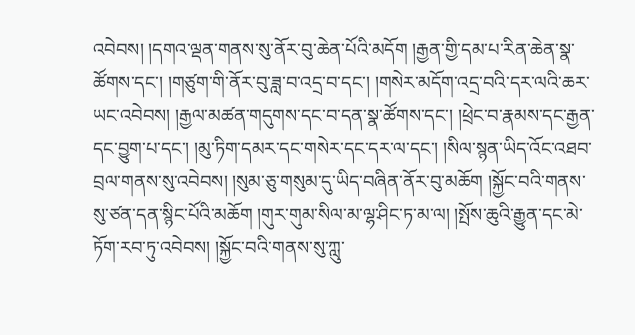འབེབས། །དགའ་ལྡན་གནས་སུ་ནོར་བུ་ཆེན་པོའི་མདོག །རྒྱན་གྱི་དམ་པ་རིན་ཆེན་སྣ་ཚོགས་དང་། །གཙུག་གི་ནོར་བུ་ཟླ་བ་འདྲ་བ་དང་། །གསེར་མདོག་འདྲ་བའི་དར་ལའི་ཆར་ཡང་འབེབས། །རྒྱལ་མཚན་གདུགས་དང་བ་དན་སྣ་ཚོགས་དང་། །ཕྲེང་བ་རྣམས་དང་རྒྱན་དང་བྱུག་པ་དང་། །མུ་ཏིག་དམར་དང་གསེར་དང་དར་ལ་དང་། །སིལ་སྙན་ཡིད་འོང་འཐབ་བྲལ་གནས་སུ་འབེབས། །སུམ་ཅུ་གསུམ་དུ་ཡིད་བཞིན་ནོར་བུ་མཆོག །སྐྱོང་བའི་གནས་སུ་ཙན་དན་སྙིང་པོའི་མཆོག །གུར་གུམ་སིལ་མ་ལྷ་ཤིང་ཏ་མ་ལ། །སྤོས་ཆུའི་རྒྱུན་དང་མེ་ཏོག་རབ་ཏུ་འབེབས། །སྐྱོང་བའི་གནས་སུ་ཀླུ་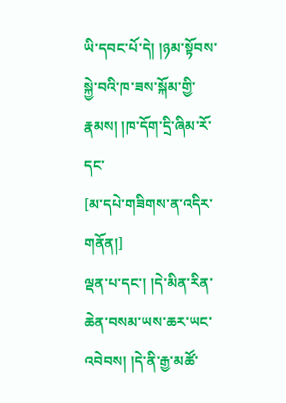ཡི་དབང་པོ་དེ། །ཉམ་སྟོབས་སྐྱེ་བའི་ཁ་ཟས་སྐོམ་གྱི་རྣམས། །ཁ་དོག་དྲི་ཞིམ་རོ་དང་
[མ་དཔེ་གཟིགས་ན་འདིར་གནོན།]
ལྡན་པ་དང་། །དེ་མིན་རིན་ཆེན་བསམ་ཡས་ཆར་ཡང་འབེབས། །དེ་ནི་རྒྱ་མཚོ་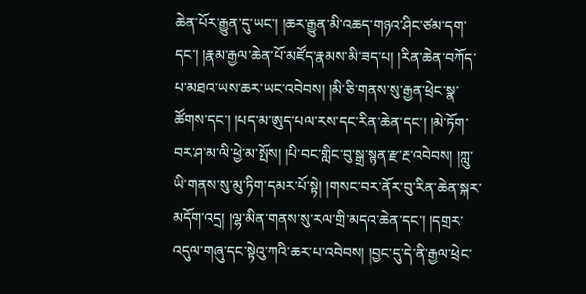ཆེན་པོར་རྒྱུན་དུ་ཡང་། །ཆར་རྒྱུན་མི་འཆད་གཉའ་ཤིང་ཙམ་དག་དང་། །རྣམ་རྒྱལ་ཆེན་པོ་མཛོད་རྣམས་མི་ཟད་པ། །རིན་ཆེན་བཀོད་པ་མཐའ་ཡས་ཆར་ཡང་འབེབས། །མི་ཅི་གནས་སུ་རྒྱན་ཕྲེང་སྣ་ཚོགས་དང་། །པད་མ་ཨུད་པལ་རས་དང་རིན་ཆེན་དང་། །མེ་ཏོག་བར་ཤ་མ་ལི་ཕྱེ་མ་སྤོས། །པི་བང་གླིང་བུ་སྒྲ་སྙན་རྫ་རྔ་འབེབས། །ཀླུ་ཡི་གནས་སུ་མུ་ཏིག་དམར་པོ་སྟེ། །གསང་བར་ནོར་བུ་རིན་ཆེན་སྐར་མདོག་འདྲ། །ལྷ་མིན་གནས་སུ་རལ་གྲི་མདའ་ཆེན་དང་། །དགྲར་འདུལ་གཞུ་དང་སྟེའུ་ཀའི་ཆར་པ་འབེབས། །བྱང་དུ་དེ་ནི་རྒྱལ་ཕྲེང་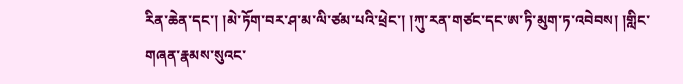རིན་ཆེན་དང་། །མེ་ཏོག་བར་ཤ་མ་ལི་ཙམ་པའི་ཕྲེང་། །ཀུ་རན་གཙང་དང་ཨ་ཏི་མུག་ཏ་འབེབས། །གླིང་གཞན་རྣམས་སུའང་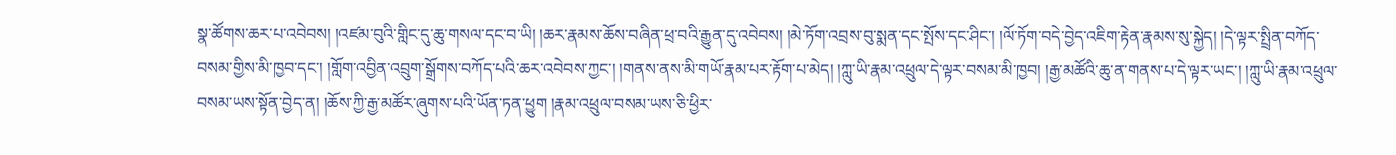སྣ་ཚོགས་ཆར་པ་འབེབས། །འཛམ་བུའི་གླིང་དུ་ཆུ་གསལ་དང་བ་ཡི། །ཆར་རྣམས་ཆོས་བཞིན་ཕྲ་བའི་རྒྱུན་དུ་འབེབས། །མེ་ཏོག་འབྲས་བུ་སྨན་དང་སྤོས་དང་ཤིང་། །ལོ་ཏོག་བདེ་བྱེད་འཇིག་རྟེན་རྣམས་སུ་སྐྱེད། །དེ་ལྟར་སྤྲིན་བཀོད་བསམ་གྱིས་མི་ཁྱབ་དང་། །གློག་འབྱིན་འབྲུག་སྒྲོགས་བཀོད་པའི་ཆར་འབེབས་ཀྱང་། །གནས་ནས་མི་གཡོ་རྣམ་པར་རྟོག་པ་མེད། །ཀླུ་ཡི་རྣམ་འཕྲུལ་དེ་ལྟར་བསམ་མི་ཁྱབ། །རྒྱ་མཚོའི་ཆུ་ན་གནས་པ་དེ་ལྟར་ཡང་། །ཀླུ་ཡི་རྣམ་འཕྲུལ་བསམ་ཡས་སྟོན་བྱེད་ན། །ཆོས་ཀྱི་རྒྱ་མཚོར་ཞུགས་པའི་ཡོན་ཏན་ཕྱུག །རྣམ་འཕྲུལ་བསམ་ཡས་ཅི་ཕྱིར་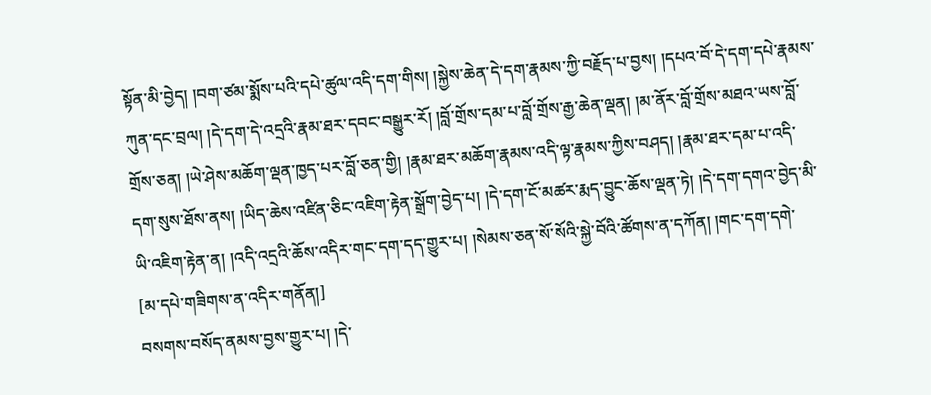སྟོན་མི་བྱེད། །བག་ཙམ་སྨོས་པའི་དཔེ་ཚུལ་འདི་དག་གིས། །སྐྱེས་ཆེན་དེ་དག་རྣམས་ཀྱི་བརྗོད་པ་བྱས། །དཔའ་བོ་དེ་དག་དཔེ་རྣམས་ཀུན་དང་བྲལ། །དེ་དག་དེ་འདྲའི་རྣམ་ཐར་དབང་བསྒྱུར་རོ། །བློ་གྲོས་དམ་པ་བློ་གྲོས་རྒྱ་ཆེན་ལྡན། །མ་ནོར་བློ་གྲོས་མཐའ་ཡས་བློ་གྲོས་ཅན། །ཡེ་ཤེས་མཆོག་ལྡན་ཁྱད་པར་བློ་ཅན་གྱི། །རྣམ་ཐར་མཆོག་རྣམས་འདི་ལྟ་རྣམས་ཀྱིས་བཤད། །རྣམ་ཐར་དམ་པ་འདི་དག་སུས་ཐོས་ནས། །ཡིད་ཆེས་འཛིན་ཅིང་འཇིག་རྟེན་སྒྲོག་བྱེད་པ། །དེ་དག་ངོ་མཚར་རྨད་བྱུང་ཆོས་ལྡན་ཏེ། །དེ་དག་དགའ་བྱེད་མི་ཡི་འཇིག་རྟེན་ན། །འདི་འདྲའི་ཆོས་འདིར་གང་དག་དད་གྱུར་པ། །སེམས་ཅན་སོ་སོའི་སྐྱེ་བོའི་ཚོགས་ན་དཀོན། །གང་དག་དགེ་
[མ་དཔེ་གཟིགས་ན་འདིར་གནོན།]
བསགས་བསོད་ནམས་བྱས་གྱུར་པ། །དེ་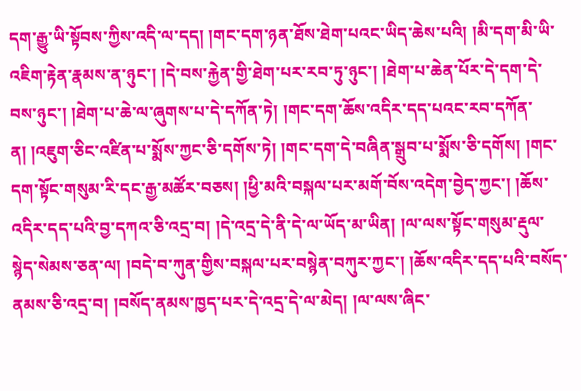དག་རྒྱུ་ཡི་སྟོབས་ཀྱིས་འདི་ལ་དད། །གང་དག་ཉན་ཐོས་ཐེག་པའང་ཡིད་ཆེས་པའི། །མི་དག་མི་ཡི་འཇིག་རྟེན་རྣམས་ན་ཉུང་། །དེ་བས་རྐྱེན་གྱི་ཐེག་པར་རབ་ཏུ་ཉུང་། །ཐེག་པ་ཆེན་པོར་དེ་དག་དེ་བས་ཉུང་། །ཐེག་པ་ཆེ་ལ་ཞུགས་པ་དེ་དཀོན་ཏེ། །གང་དག་ཆོས་འདིར་དད་པའང་རབ་དཀོན་ན། །འཇུག་ཅིང་འཛིན་པ་སྨོས་ཀྱང་ཅི་དགོས་ཏེ། །གང་དག་དེ་བཞིན་སྒྲུབ་པ་སྨོས་ཅི་དགོས། །གང་དག་སྟོང་གསུམ་རི་དང་རྒྱ་མཚོར་བཅས། །ཕྱི་མའི་བསྐལ་པར་མགོ་བོས་འདེག་བྱེད་ཀྱང་། །ཆོས་འདིར་དད་པའི་བྱ་དཀའ་ཅི་འདྲ་བ། །དེ་འདྲ་དེ་ནི་དེ་ལ་ཡོད་མ་ཡིན། །ལ་ལས་སྟོང་གསུམ་རྡུལ་སྙེད་སེམས་ཅན་ལ། །བདེ་བ་ཀུན་གྱིས་བསྐལ་པར་བསྙེན་བཀུར་ཀྱང་། །ཆོས་འདིར་དད་པའི་བསོད་ནམས་ཅི་འདྲ་བ། །བསོད་ནམས་ཁྱད་པར་དེ་འདྲ་དེ་ལ་མེད། །ལ་ལས་ཞིང་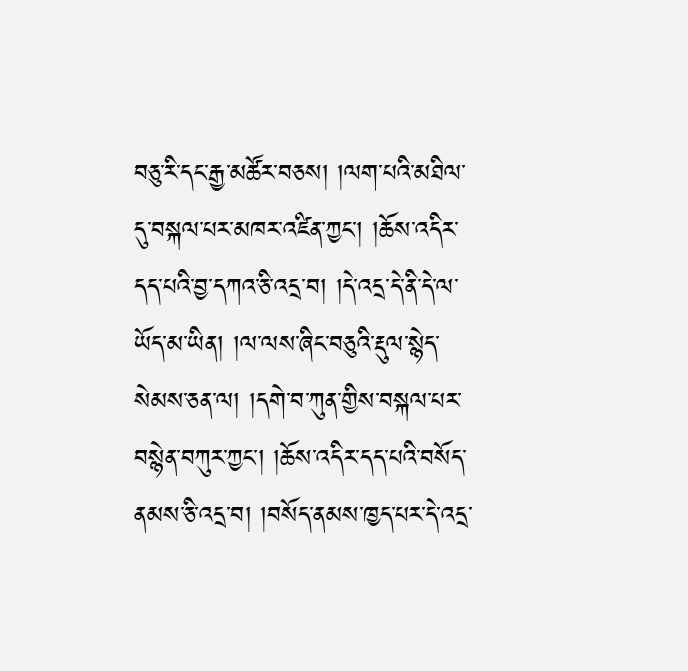བཅུ་རི་དང་རྒྱ་མཚོར་བཅས། །ལག་པའི་མཐིལ་དུ་བསྐལ་པར་མཁར་འཛིན་ཀྱང་། །ཆོས་འདིར་དད་པའི་བྱ་དཀའ་ཅི་འདྲ་བ། །དེ་འདྲ་དེ་ནི་དེ་ལ་ཡོད་མ་ཡིན། །ལ་ལས་ཞིང་བཅུའི་རྡུལ་སྙེད་སེམས་ཅན་ལ། །དགེ་བ་ཀུན་གྱིས་བསྐལ་པར་བསྙེན་བཀུར་ཀྱང་། །ཆོས་འདིར་དད་པའི་བསོད་ནམས་ཅི་འདྲ་བ། །བསོད་ནམས་ཁྱད་པར་དེ་འདྲ་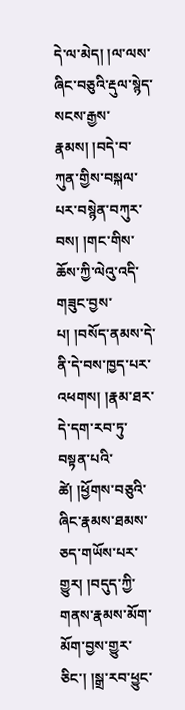དེ་ལ་མེད། །ལ་ལས་ཞིང་བཅུའི་རྡུལ་སྙེད་སངས་རྒྱས་རྣམས། །བདེ་བ་ཀུན་གྱིས་བསྐལ་པར་བསྙེན་བཀུར་བས། །གང་གིས་ཆོས་ཀྱི་ལེའུ་འདི་གཟུང་བྱས་པ། །བསོད་ནམས་དེ་ནི་དེ་བས་ཁྱད་པར་འཕགས། །རྣམ་ཐར་དེ་དག་རབ་ཏུ་བསྟན་པའི་ཚེ། །ཕྱོགས་བཅུའི་ཞིང་རྣམས་ཐམས་ཅད་གཡོས་པར་གྱུར། །བདུད་ཀྱི་གནས་རྣམས་མོག་མོག་བྱས་གྱུར་ཅིང་། །སྒྲ་རབ་ཕྱུང་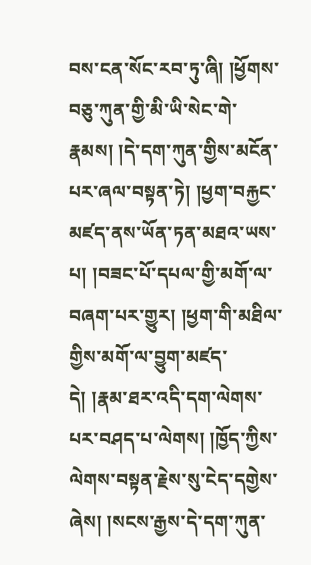བས་ངན་སོང་རབ་ཏུ་ཞི། །ཕྱོགས་བཅུ་ཀུན་གྱི་མི་ཡི་སེང་གེ་རྣམས། །དེ་དག་ཀུན་གྱིས་མངོན་པར་ཞལ་བསྟན་ཏེ། །ཕྱག་བརྐྱང་མཛད་ནས་ཡོན་ཏན་མཐའ་ཡས་པ། །བཟང་པོ་དཔལ་གྱི་མགོ་ལ་བཞག་པར་གྱུར། །ཕྱག་གི་མཐིལ་གྱིས་མགོ་ལ་བྱུག་མཛད་དེ། །རྣམ་ཐར་འདི་དག་ལེགས་པར་བཤད་པ་ལེགས། །ཁྱོད་ཀྱིས་ལེགས་བསྟན་རྗེས་སུ་ངེད་དགྱེས་ཞེས། །སངས་རྒྱས་དེ་དག་ཀུན་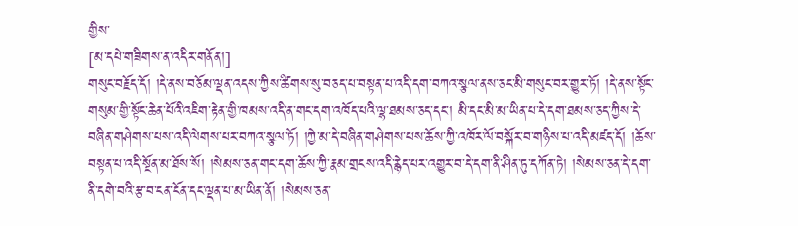གྱིས་
[མ་དཔེ་གཟིགས་ན་འདིར་གནོན།]
གསུང་བརྗོད་དོ། །དེ་ནས་བཅོམ་ལྡན་འདས་ཀྱིས་ཚིགས་སུ་བཅད་པ་བསྟན་པ་འདི་དག་བཀའ་སྩལ་ནས་ཅང་མི་གསུང་བར་གྱུར་ཏོ། །དེ་ནས་སྟོང་གསུམ་གྱི་སྟོང་ཆེན་པོའི་འཇིག་རྟེན་གྱི་ཁམས་འདི་ན་གང་དག་འཁོད་པའི་ལྷ་ཐམས་ཅད་དང་། མི་དང་མི་མ་ཡིན་པ་དེ་དག་ཐམས་ཅད་ཀྱིས་དེ་བཞིན་གཤེགས་པས་འདི་ལེགས་པར་བཀའ་སྩལ་ཏོ། །ཀྱེ་མ་དེ་བཞིན་གཤེགས་པས་ཆོས་ཀྱི་འཁོར་ལོ་བསྐོར་བ་གཉིས་པ་འདི་མཛད་དོ། །ཆོས་བསྟན་པ་འདི་སྔོན་མ་ཐོས་སོ། །སེམས་ཅན་གང་དག་ཆོས་ཀྱི་རྣམ་གྲངས་འདི་རྙེད་པར་འགྱུར་བ་དེ་དག་ནི་ཤིན་ཏུ་དཀོན་ཏེ། །སེམས་ཅན་དེ་དག་ནི་དགེ་བའི་རྩ་བ་ངན་ངོན་དང་ལྡན་པ་མ་ཡིན་ནོ། །སེམས་ཅན་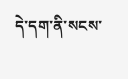དེ་དག་ནི་སངས་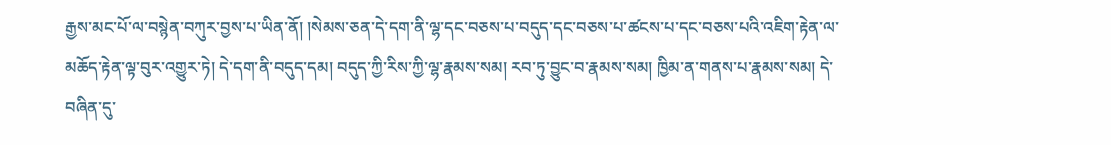རྒྱས་མང་པོ་ལ་བསྙེན་བཀུར་བྱས་པ་ཡིན་ནོ། །སེམས་ཅན་དེ་དག་ནི་ལྷ་དང་བཅས་པ་བདུད་དང་བཅས་པ་ཚངས་པ་དང་བཅས་པའི་འཇིག་རྟེན་ལ་མཆོད་རྟེན་ལྟ་བུར་འགྱུར་ཏེ། དེ་དག་ནི་བདུད་དམ། བདུད་ཀྱི་རིས་ཀྱི་ལྷ་རྣམས་སམ། རབ་ཏུ་བྱུང་བ་རྣམས་སམ། ཁྱིམ་ན་གནས་པ་རྣམས་སམ། དེ་བཞིན་དུ་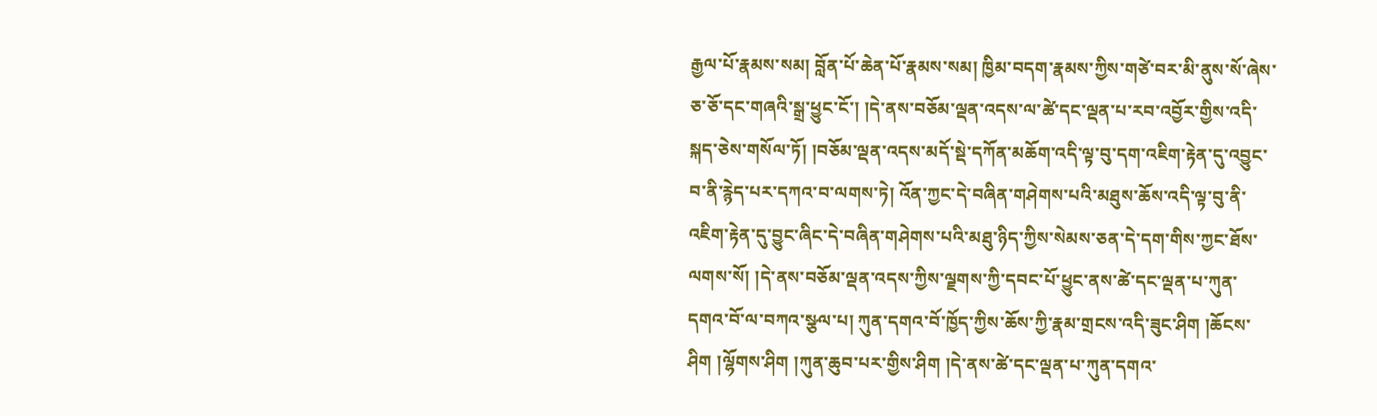རྒྱལ་པོ་རྣམས་སམ། བློན་པོ་ཆེན་པོ་རྣམས་སམ། ཁྱིམ་བདག་རྣམས་ཀྱིས་གཙེ་བར་མི་ནུས་སོ་ཞེས་ཅ་ཅོ་དང་གཞའི་སྒྲ་ཕྱུང་ངོ་། །དེ་ནས་བཅོམ་ལྡན་འདས་ལ་ཚེ་དང་ལྡན་པ་རབ་འབྱོར་གྱིས་འདི་སྐད་ཅེས་གསོལ་ཏོ། །བཅོམ་ལྡན་འདས་མདོ་སྡེ་དཀོན་མཆོག་འདི་ལྟ་བུ་དག་འཇིག་རྟེན་དུ་འབྱུང་བ་ནི་རྙེད་པར་དཀའ་བ་ལགས་ཏེ། འོན་ཀྱང་དེ་བཞིན་གཤེགས་པའི་མཐུས་ཆོས་འདི་ལྟ་བུ་ནི་འཇིག་རྟེན་དུ་བྱུང་ཞིང་དེ་བཞིན་གཤེགས་པའི་མཐུ་ཉིད་ཀྱིས་སེམས་ཅན་དེ་དག་གིས་ཀྱང་ཐོས་ལགས་སོ། །དེ་ནས་བཅོམ་ལྡན་འདས་ཀྱིས་ལྗགས་ཀྱི་དབང་པོ་ཕྱུང་ནས་ཚེ་དང་ལྡན་པ་ཀུན་དགའ་བོ་ལ་བཀའ་སྩལ་པ། ཀུན་དགའ་བོ་ཁྱོད་ཀྱིས་ཆོས་ཀྱི་རྣམ་གྲངས་འདི་ཟུང་ཤིག །ཆོངས་ཤིག །ལྷོགས་ཤིག །ཀུན་ཆུབ་པར་གྱིས་ཤིག །དེ་ནས་ཚེ་དང་ལྡན་པ་ཀུན་དགའ་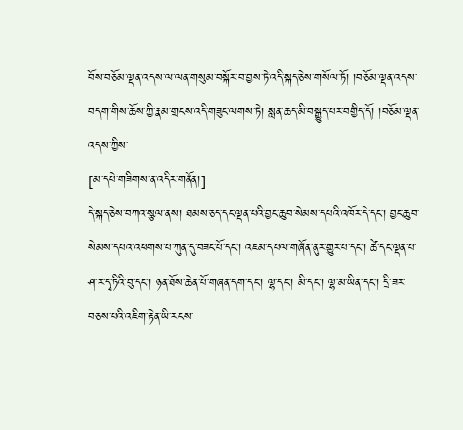བོས་བཅོམ་ལྡན་འདས་ལ་ལན་གསུམ་བསྐོར་བ་བྱས་ཏེ་འདི་སྐད་ཅེས་གསོལ་ཏོ། །བཅོམ་ལྡན་འདས་བདག་གིས་ཆོས་ཀྱི་རྣམ་གྲངས་འདི་གཟུང་ལགས་ཏེ། སླན་ཆད་མི་བསྒྱུད་པར་བགྱིད་དོ། །བཅོམ་ལྡན་འདས་ཀྱིས་
[མ་དཔེ་གཟིགས་ན་འདིར་གནོན།]
དེ་སྐད་ཅེས་བཀའ་སྩལ་ནས། ཐམས་ཅད་དང་ལྡན་པའི་བྱང་ཆུབ་སེམས་དཔའི་འཁོར་དེ་དང་། བྱང་ཆུབ་སེམས་དཔའ་འཕགས་པ་ཀུན་དུ་བཟང་པོ་དང་། འཇམ་དཔལ་གཞོན་ནུར་གྱུར་པ་དང་། ཚེ་དང་ལྡན་པ་ཤ་ར་དྭ་ཏིའི་བུ་དང་། ཉན་ཐོས་ཆེན་པོ་གཞན་དག་དང་། ལྷ་དང་། མི་དང་། ལྷ་མ་ཡིན་དང་། དྲི་ཟར་བཅས་པའི་འཇིག་རྟེན་ཡི་རངས་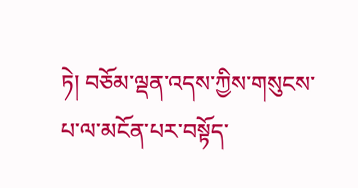ཏེ། བཅོམ་ལྡན་འདས་ཀྱིས་གསུངས་པ་ལ་མངོན་པར་བསྟོད་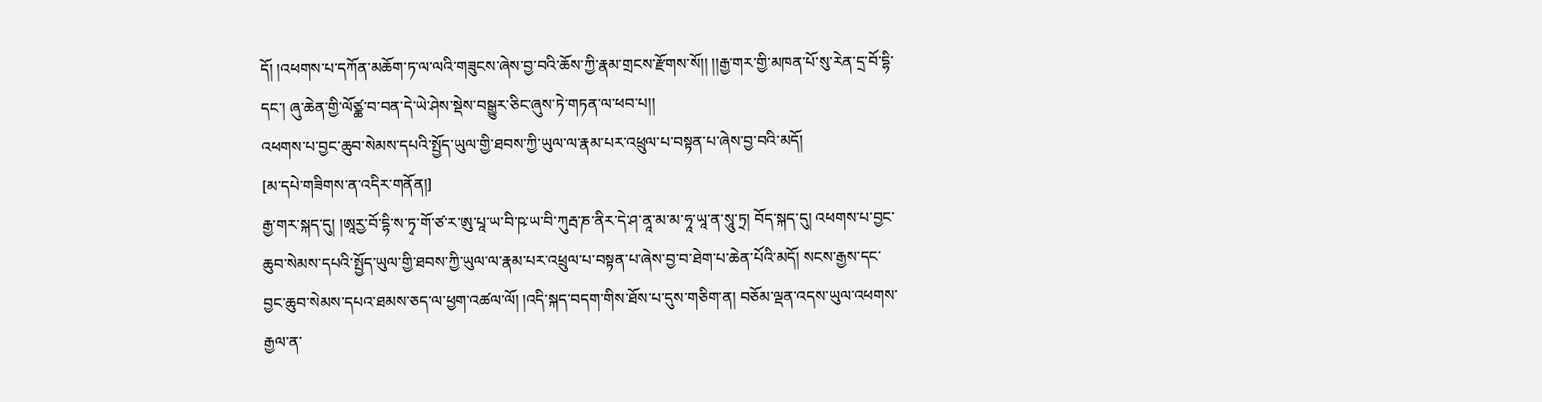དོ། །འཕགས་པ་དཀོན་མཆོག་ཏ་ལ་ལའི་གཟུངས་ཞེས་བྱ་བའི་ཆོས་ཀྱི་རྣམ་གྲངས་རྫོགས་སོ།། །།རྒྱ་གར་གྱི་མཁན་པོ་སུ་རེན་དྲ་བོ་དྷི་དང་། ཞུ་ཆེན་གྱི་ལོཙྪ་བ་བན་དེ་ཡེ་ཤེས་སྡེས་བསྒྱུར་ཅིང་ཞུས་ཏེ་གཏན་ལ་ཕབ་པ།།
འཕགས་པ་བྱང་ཆུབ་སེམས་དཔའི་སྤྱོད་ཡུལ་གྱི་ཐབས་ཀྱི་ཡུལ་ལ་རྣམ་པར་འཕྲུལ་པ་བསྟན་པ་ཞེས་བྱ་བའི་མདོ།
[མ་དཔེ་གཟིགས་ན་འདིར་གནོན།]
རྒྱ་གར་སྐད་དུ། །ཨཱཪྱ་བོ་དྷི་ས་ཏྭ་གོ་ཙ་ར་ཨུ་པཱ་ཡ་བི་ཥ་ཡ་བི་ཀུརྦ་ཎ་ནིར་དེ་ཤ་ནཱ་མ་མ་ཧཱ་ཡཱ་ན་སཱུ་ཏྲ། བོད་སྐད་དུ། འཕགས་པ་བྱང་ཆུབ་སེམས་དཔའི་སྤྱོད་ཡུལ་གྱི་ཐབས་ཀྱི་ཡུལ་ལ་རྣམ་པར་འཕྲུལ་པ་བསྟན་པ་ཞེས་བྱ་བ་ཐེག་པ་ཆེན་པོའི་མདོ། སངས་རྒྱས་དང་བྱང་ཆུབ་སེམས་དཔའ་ཐམས་ཅད་ལ་ཕྱག་འཚལ་ལོ། །འདི་སྐད་བདག་གིས་ཐོས་པ་དུས་གཅིག་ན། བཅོམ་ལྡན་འདས་ཡུལ་འཕགས་རྒྱལ་ན་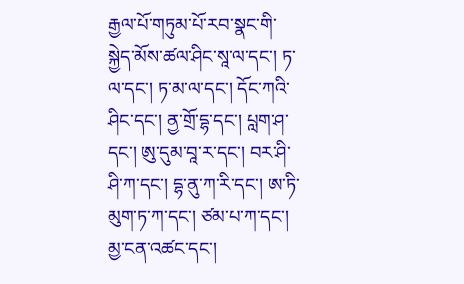རྒྱལ་པོ་གཏུམ་པོ་རབ་སྣང་གི་སྐྱེད་མོས་ཚལ་ཤིང་སཱ་ལ་དང་། ཏ་ལ་དང་། ཏ་མ་ལ་དང་། དོང་ཀའི་ཤིང་དང་། ནྱ་གྲོ་དྷ་དང་། པླག་ཤ་དང་། ཨུ་དུམ་བཱ་ར་དང་། བར་ཤི་ཤི་ཀ་དང་། དྷ་ནུ་ཀ་རི་དང་། ཨ་ཏི་མུག་ཏ་ཀ་དང་། ཙམ་པ་ཀ་དང་། མྱ་ངན་འཚང་དང་།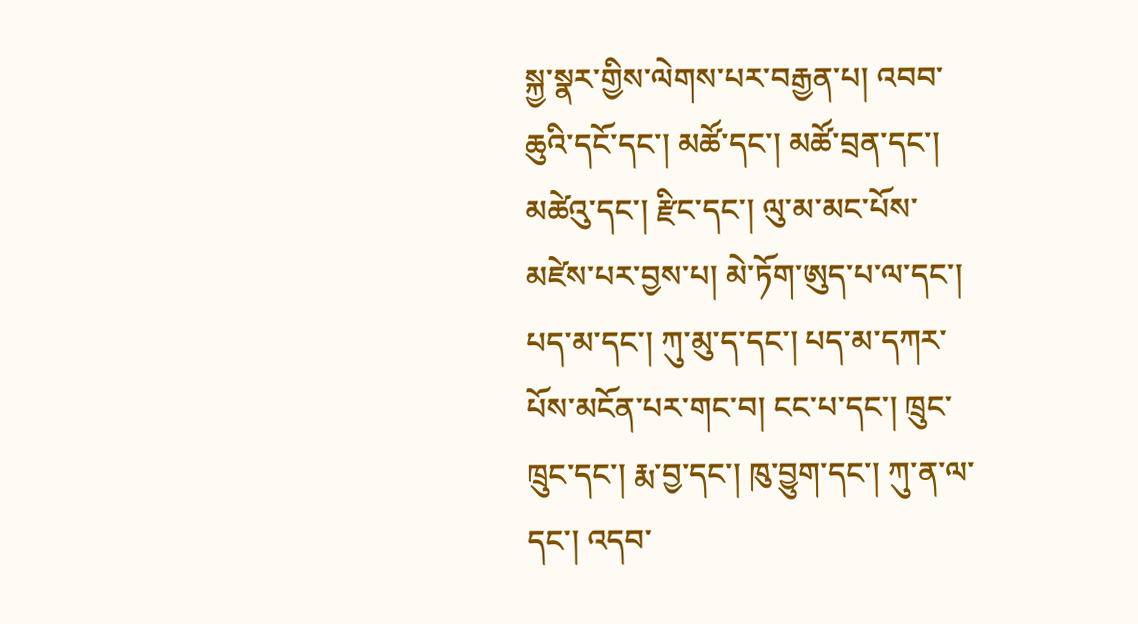སྐྱ་སྣར་གྱིས་ལེགས་པར་བརྒྱན་པ། འབབ་ཆུའི་དངོ་དང་། མཚོ་དང་། མཚོ་བྲན་དང་། མཚེའུ་དང་། རྫིང་དང་། ལུ་མ་མང་པོས་མཛེས་པར་བྱས་པ། མེ་ཏོག་ཨུད་པ་ལ་དང་། པད་མ་དང་། ཀུ་མུ་ད་དང་། པད་མ་དཀར་པོས་མངོན་པར་གང་བ། ངང་པ་དང་། ཁྲུང་ཁྲུང་དང་། རྨ་བྱ་དང་། ཁུ་བྱུག་དང་། ཀུ་ན་ལ་དང་། འདབ་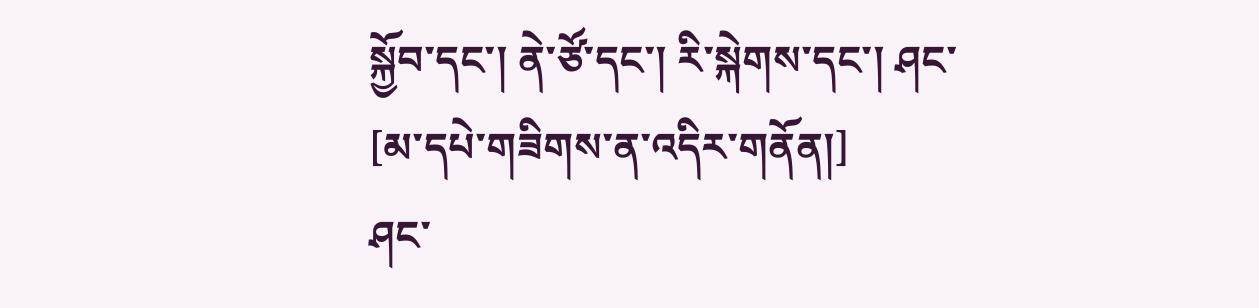སྐྱོབ་དང་། ནེ་ཙོ་དང་། རི་སྐེགས་དང་། ཤང་
[མ་དཔེ་གཟིགས་ན་འདིར་གནོན།]
ཤང་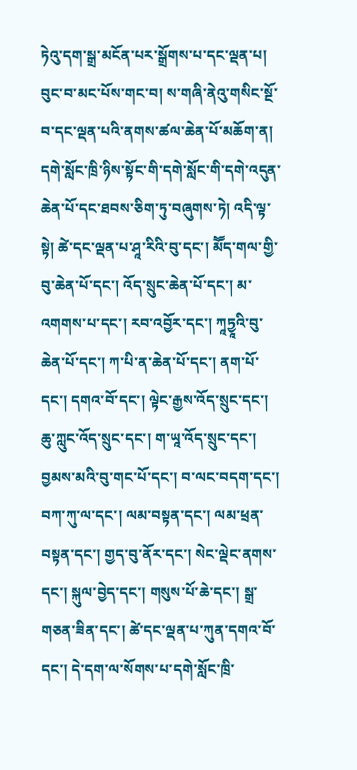ཏེའུ་དག་སྒྲ་མངོན་པར་སྒྲོགས་པ་དང་ལྡན་པ། བུང་བ་མང་པོས་གང་བ། ས་གཞི་ནེའུ་གསིང་སྔོ་བ་དང་ལྡན་པའི་ནགས་ཚལ་ཆེན་པོ་མཆོག་ན། དགེ་སློང་ཁྲི་ཉིས་སྟོང་གི་དགེ་སློང་གི་དགེ་འདུན་ཆེན་པོ་དང་ཐབས་ཅིག་ཏུ་བཞུགས་ཏེ། འདི་ལྟ་སྟེ། ཚེ་དང་ལྡན་པ་ཤཱ་རིའི་བུ་དང་། མཽད་གལ་གྱི་བུ་ཆེན་པོ་དང་། འོད་སྲུང་ཆེན་པོ་དང་། མ་འགགས་པ་དང་། རབ་འབྱོར་དང་། ཀཱཏྱཱའི་བུ་ཆེན་པོ་དང་། ཀ་པི་ན་ཆེན་པོ་དང་། ནག་པོ་དང་། དགའ་བོ་དང་། ལྟེང་རྒྱས་འོད་སྲུང་དང་། ཆུ་ཀླུང་འོད་སྲུང་དང་། ག་ཡཱ་འོད་སྲུང་དང་། བྱམས་མའི་བུ་གང་པོ་དང་། བ་ལང་བདག་དང་། བཀ་ཀུ་ལ་དང་། ལམ་བསྟན་དང་། ལམ་ཕྲན་བསྟན་དང་། གྱད་བུ་ནོར་དང་། སེང་ལྡེང་ནགས་དང་། སྐུལ་བྱེད་དང་། གསུས་པོ་ཆེ་དང་། སྒྲ་གཅན་ཟིན་དང་། ཚེ་དང་ལྡན་པ་ཀུན་དགའ་བོ་དང་། དེ་དག་ལ་སོགས་པ་དགེ་སློང་ཁྲི་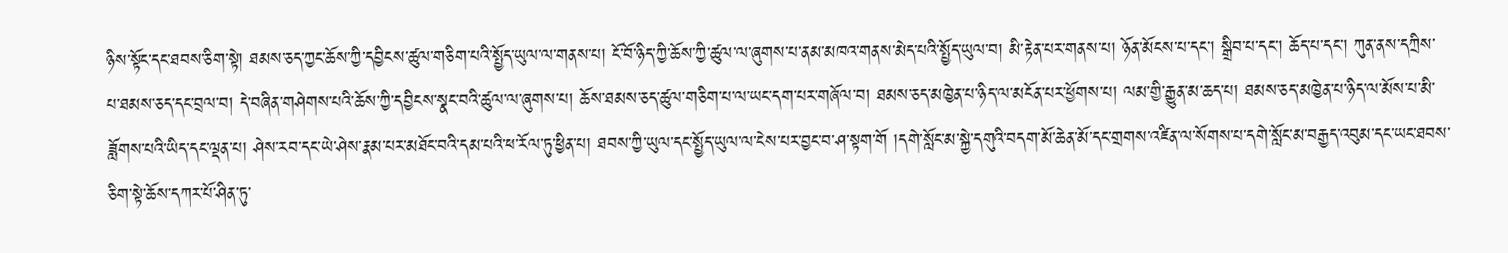ཉིས་སྟོང་དང་ཐབས་ཅིག་སྟེ། ཐམས་ཅད་ཀྱང་ཆོས་ཀྱི་དབྱིངས་ཚུལ་གཅིག་པའི་སྤྱོད་ཡུལ་ལ་གནས་པ། ངོ་བོ་ཉིད་ཀྱི་ཆོས་ཀྱི་ཚུལ་ལ་ཞུགས་པ་ནམ་མཁའ་གནས་མེད་པའི་སྤྱོད་ཡུལ་བ། མི་རྟེན་པར་གནས་པ། ཉོན་མོངས་པ་དང་། སྒྲིབ་པ་དང་། ཆོད་པ་དང་། ཀུན་ནས་དཀྲིས་པ་ཐམས་ཅད་དང་བྲལ་བ། དེ་བཞིན་གཤེགས་པའི་ཆོས་ཀྱི་དབྱིངས་སྣང་བའི་ཚུལ་ལ་ཞུགས་པ། ཆོས་ཐམས་ཅད་ཚུལ་གཅིག་པ་ལ་ཡང་དག་པར་གཞོལ་བ། ཐམས་ཅད་མཁྱེན་པ་ཉིད་ལ་མངོན་པར་ཕྱོགས་པ། ལམ་གྱི་རྒྱུན་མ་ཆད་པ། ཐམས་ཅད་མཁྱེན་པ་ཉིད་ལ་མོས་པ་མི་ཟློགས་པའི་ཡིད་དང་ལྡན་པ། ཤེས་རབ་དང་ཡེ་ཤེས་རྣམ་པར་མཐོང་བའི་དམ་པའི་ཕ་རོལ་ཏུ་ཕྱིན་པ། ཐབས་ཀྱི་ཡུལ་དང་སྤྱོད་ཡུལ་ལ་ངེས་པར་བྱང་བ་ཤ་སྟག་གོ །དགེ་སློང་མ་སྐྱེ་དགུའི་བདག་མོ་ཆེན་མོ་དང་གྲགས་འཛིན་ལ་སོགས་པ་དགེ་སློང་མ་བརྒྱད་འབུམ་དང་ཡང་ཐབས་ཅིག་སྟེ་ཆོས་དཀར་པོ་ཤིན་ཏུ་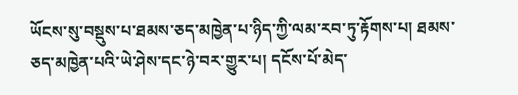ཡོངས་སུ་བསྡུས་པ་ཐམས་ཅད་མཁྱེན་པ་ཉིད་ཀྱི་ལམ་རབ་ཏུ་རྟོགས་པ། ཐམས་ཅད་མཁྱེན་པའི་ཡེ་ཤེས་དང་ཉེ་བར་གྱུར་པ། དངོས་པོ་མེད་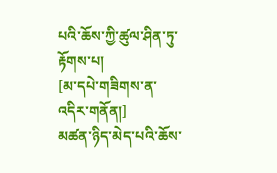པའི་ཆོས་ཀྱི་ཚུལ་ཤིན་ཏུ་རྟོགས་པ།
[མ་དཔེ་གཟིགས་ན་འདིར་གནོན།]
མཚན་ཉིད་མེད་པའི་ཆོས་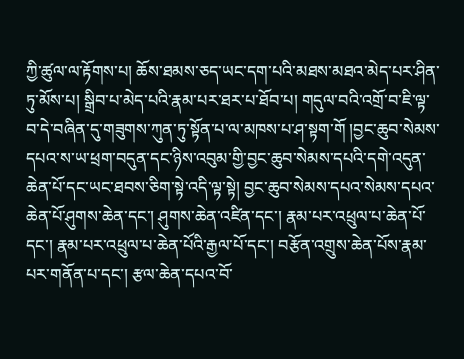ཀྱི་ཚུལ་ལ་རྟོགས་པ། ཆོས་ཐམས་ཅད་ཡང་དག་པའི་མཐས་མཐའ་མེད་པར་ཤིན་ཏུ་མོས་པ། སྒྲིབ་པ་མེད་པའི་རྣམ་པར་ཐར་པ་ཐོབ་པ། གདུལ་བའི་འགྲོ་བ་ཇི་ལྟ་བ་དེ་བཞིན་དུ་གཟུགས་ཀུན་ཏུ་སྟོན་པ་ལ་མཁས་པ་ཤ་སྟག་གོ །བྱང་ཆུབ་སེམས་དཔའ་ས་ཡ་ཕྲག་བདུན་དང་ཉིས་འབུམ་གྱི་བྱང་ཆུབ་སེམས་དཔའི་དགེ་འདུན་ཆེན་པོ་དང་ཡང་ཐབས་ཅིག་སྟེ་འདི་ལྟ་སྟེ། བྱང་ཆུབ་སེམས་དཔའ་སེམས་དཔའ་ཆེན་པོ་ཤུགས་ཆེན་དང་། ཤུགས་ཆེན་འཛིན་དང་། རྣམ་པར་འཕྲུལ་པ་ཆེན་པོ་དང་། རྣམ་པར་འཕྲུལ་པ་ཆེན་པོའི་རྒྱལ་པོ་དང་། བརྩོན་འགྲུས་ཆེན་པོས་རྣམ་པར་གནོན་པ་དང་། རྩལ་ཆེན་དཔའ་བོ་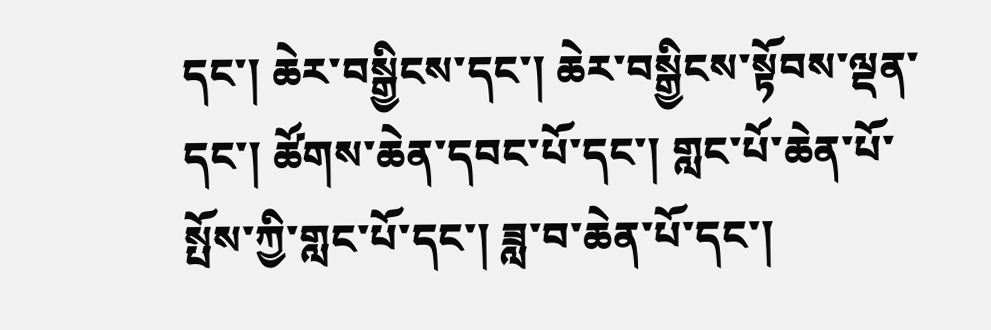དང་། ཆེར་བསྒྱིངས་དང་། ཆེར་བསྒྱིངས་སྟོབས་ལྡན་དང་། ཚོགས་ཆེན་དབང་པོ་དང་། གླང་པོ་ཆེན་པོ་སྤོས་ཀྱི་གླང་པོ་དང་། ཟླ་བ་ཆེན་པོ་དང་།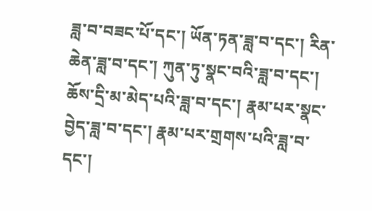ཟླ་བ་བཟང་པོ་དང་། ཡོན་ཏན་ཟླ་བ་དང་། རིན་ཆེན་ཟླ་བ་དང་། ཀུན་ཏུ་སྣང་བའི་ཟླ་བ་དང་། ཆོས་དྲི་མ་མེད་པའི་ཟླ་བ་དང་། རྣམ་པར་སྣང་བྱེད་ཟླ་བ་དང་། རྣམ་པར་གྲགས་པའི་ཟླ་བ་དང་།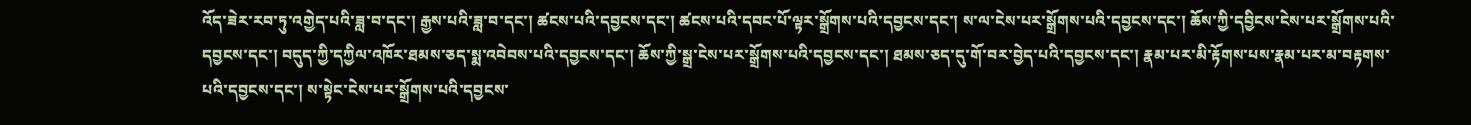འོད་ཟེར་རབ་ཏུ་འགྱེད་པའི་ཟླ་བ་དང་། རྒྱས་པའི་ཟླ་བ་དང་། ཚངས་པའི་དབྱངས་དང་། ཚངས་པའི་དབང་པོ་ལྟར་སྒྲོགས་པའི་དབྱངས་དང་། ས་ལ་ངེས་པར་སྒྲོགས་པའི་དབྱངས་དང་། ཆོས་ཀྱི་དབྱིངས་ངེས་པར་སྒྲོགས་པའི་དབྱངས་དང་། བདུད་ཀྱི་དཀྱིལ་འཁོར་ཐམས་ཅད་སྨ་འབེབས་པའི་དབྱངས་དང་། ཆོས་ཀྱི་སྒྲ་ངེས་པར་སྒྲོགས་པའི་དབྱངས་དང་། ཐམས་ཅད་དུ་གོ་བར་བྱེད་པའི་དབྱངས་དང་། རྣམ་པར་མི་རྟོགས་པས་རྣམ་པར་མ་བརྟགས་པའི་དབྱངས་དང་། ས་སྟེང་ངེས་པར་སྒྲོགས་པའི་དབྱངས་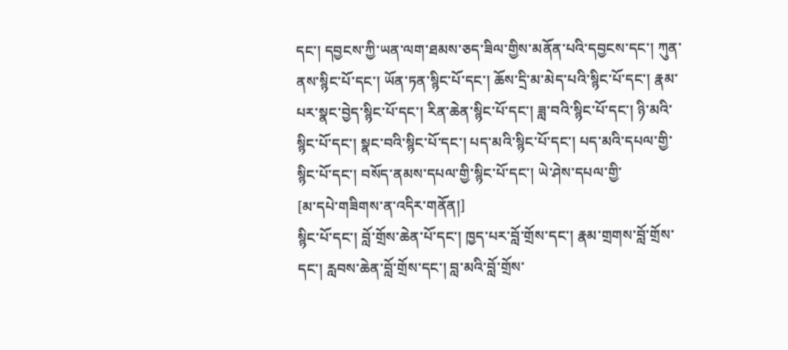དང་། དབྱངས་ཀྱི་ཡན་ལག་ཐམས་ཅད་ཟིལ་གྱིས་མནོན་པའི་དབྱངས་དང་། ཀུན་ནས་སྙིང་པོ་དང་། ཡོན་ཏན་སྙིང་པོ་དང་། ཆོས་དྲི་མ་མེད་པའི་སྙིང་པོ་དང་། རྣམ་པར་སྣང་བྱེད་སྙིང་པོ་དང་། རིན་ཆེན་སྙིང་པོ་དང་། ཟླ་བའི་སྙིང་པོ་དང་། ཉི་མའི་སྙིང་པོ་དང་། སྣང་བའི་སྙིང་པོ་དང་། པད་མའི་སྙིང་པོ་དང་། པད་མའི་དཔལ་གྱི་སྙིང་པོ་དང་། བསོད་ནམས་དཔལ་གྱི་སྙིང་པོ་དང་། ཡེ་ཤེས་དཔལ་གྱི་
[མ་དཔེ་གཟིགས་ན་འདིར་གནོན།]
སྙིང་པོ་དང་། བློ་གྲོས་ཆེན་པོ་དང་། ཁྱད་པར་བློ་གྲོས་དང་། རྣམ་གྲགས་བློ་གྲོས་དང་། རླབས་ཆེན་བློ་གྲོས་དང་། བླ་མའི་བློ་གྲོས་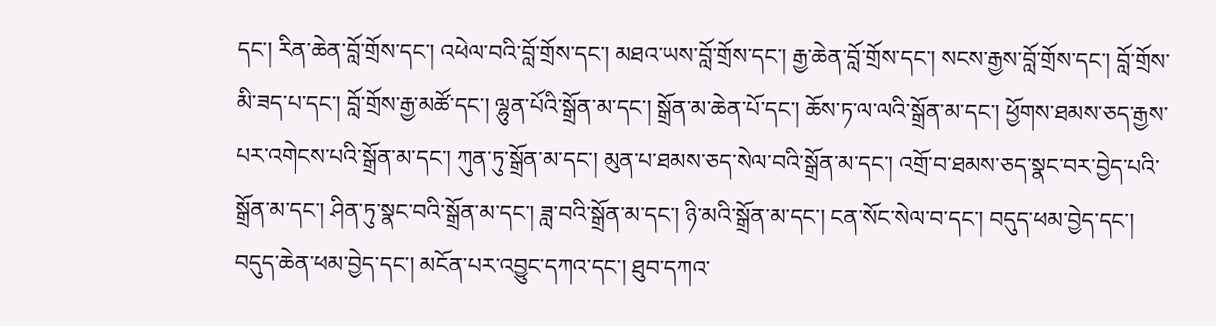དང་། རིན་ཆེན་བློ་གྲོས་དང་། འཕེལ་བའི་བློ་གྲོས་དང་། མཐའ་ཡས་བློ་གྲོས་དང་། རྒྱ་ཆེན་བློ་གྲོས་དང་། སངས་རྒྱས་བློ་གྲོས་དང་། བློ་གྲོས་མི་ཟད་པ་དང་། བློ་གྲོས་རྒྱ་མཚོ་དང་། ལྷུན་པོའི་སྒྲོན་མ་དང་། སྒྲོན་མ་ཆེན་པོ་དང་། ཆོས་ཏ་ལ་ལའི་སྒྲོན་མ་དང་། ཕྱོགས་ཐམས་ཅད་རྒྱས་པར་འགེངས་པའི་སྒྲོན་མ་དང་། ཀུན་ཏུ་སྒྲོན་མ་དང་། མུན་པ་ཐམས་ཅད་སེལ་བའི་སྒྲོན་མ་དང་། འགྲོ་བ་ཐམས་ཅད་སྣང་བར་བྱེད་པའི་སྒྲོན་མ་དང་། ཤིན་ཏུ་སྣང་བའི་སྒྲོན་མ་དང་། ཟླ་བའི་སྒྲོན་མ་དང་། ཉི་མའི་སྒྲོན་མ་དང་། ངན་སོང་སེལ་བ་དང་། བདུད་ཕམ་བྱེད་དང་། བདུད་ཆེན་ཕམ་བྱེད་དང་། མངོན་པར་འབྱུང་དཀའ་དང་། ཐུབ་དཀའ་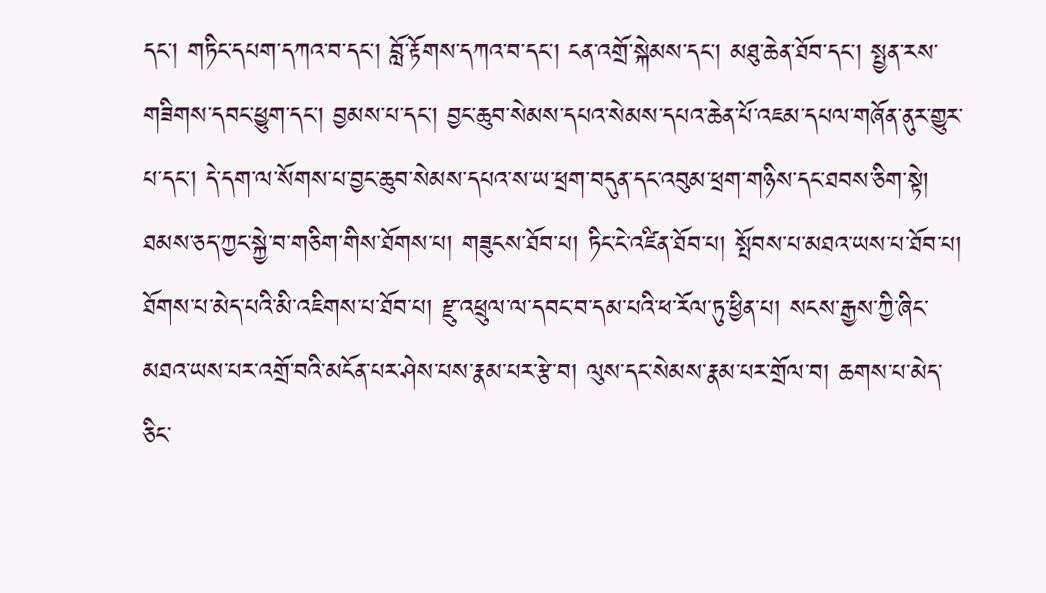དང་། གཏིང་དཔག་དཀའ་བ་དང་། བློ་རྟོགས་དཀའ་བ་དང་། ངན་འགྲོ་སྐེམས་དང་། མཐུ་ཆེན་ཐོབ་དང་། སྤྱན་རས་གཟིགས་དབང་ཕྱུག་དང་། བྱམས་པ་དང་། བྱང་ཆུབ་སེམས་དཔའ་སེམས་དཔའ་ཆེན་པོ་འཇམ་དཔལ་གཞོན་ནུར་གྱུར་པ་དང་། དེ་དག་ལ་སོགས་པ་བྱང་ཆུབ་སེམས་དཔའ་ས་ཡ་ཕྲག་བདུན་དང་འབུམ་ཕྲག་གཉིས་དང་ཐབས་ཅིག་སྟེ། ཐམས་ཅད་ཀྱང་སྐྱེ་བ་གཅིག་གིས་ཐོགས་པ། གཟུངས་ཐོབ་པ། ཏིང་ངེ་འཛིན་ཐོབ་པ། སྤོབས་པ་མཐའ་ཡས་པ་ཐོབ་པ། ཐོགས་པ་མེད་པའི་མི་འཇིགས་པ་ཐོབ་པ། རྫུ་འཕྲུལ་ལ་དབང་བ་དམ་པའི་ཕ་རོལ་ཏུ་ཕྱིན་པ། སངས་རྒྱས་ཀྱི་ཞིང་མཐའ་ཡས་པར་འགྲོ་བའི་མངོན་པར་ཤེས་པས་རྣམ་པར་རྩེ་བ། ལུས་དང་སེམས་རྣམ་པར་གྲོལ་བ། ཆགས་པ་མེད་ཅིང་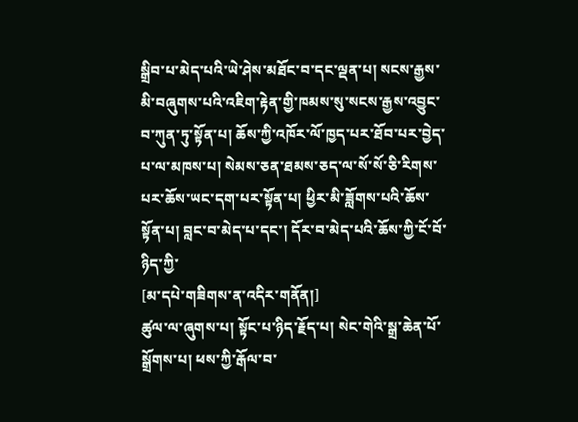སྒྲིབ་པ་མེད་པའི་ཡེ་ཤེས་མཐོང་བ་དང་ལྡན་པ། སངས་རྒྱས་མི་བཞུགས་པའི་འཇིག་རྟེན་གྱི་ཁམས་སུ་སངས་རྒྱས་འབྱུང་བ་ཀུན་ཏུ་སྟོན་པ། ཆོས་ཀྱི་འཁོར་ལོ་ཁྱད་པར་ཐོབ་པར་བྱེད་པ་ལ་མཁས་པ། སེམས་ཅན་ཐམས་ཅད་ལ་སོ་སོ་ཅི་རིགས་པར་ཆོས་ཡང་དག་པར་སྟོན་པ། ཕྱིར་མི་ཟློགས་པའི་ཆོས་སྟོན་པ། བླང་བ་མེད་པ་དང་། དོར་བ་མེད་པའི་ཆོས་ཀྱི་ངོ་བོ་ཉིད་ཀྱི་
[མ་དཔེ་གཟིགས་ན་འདིར་གནོན།]
ཚུལ་ལ་ཞུགས་པ། སྟོང་པ་ཉིད་རྗོད་པ། སེང་གེའི་སྒྲ་ཆེན་པོ་སྒྲོགས་པ། ཕས་ཀྱི་རྒོལ་བ་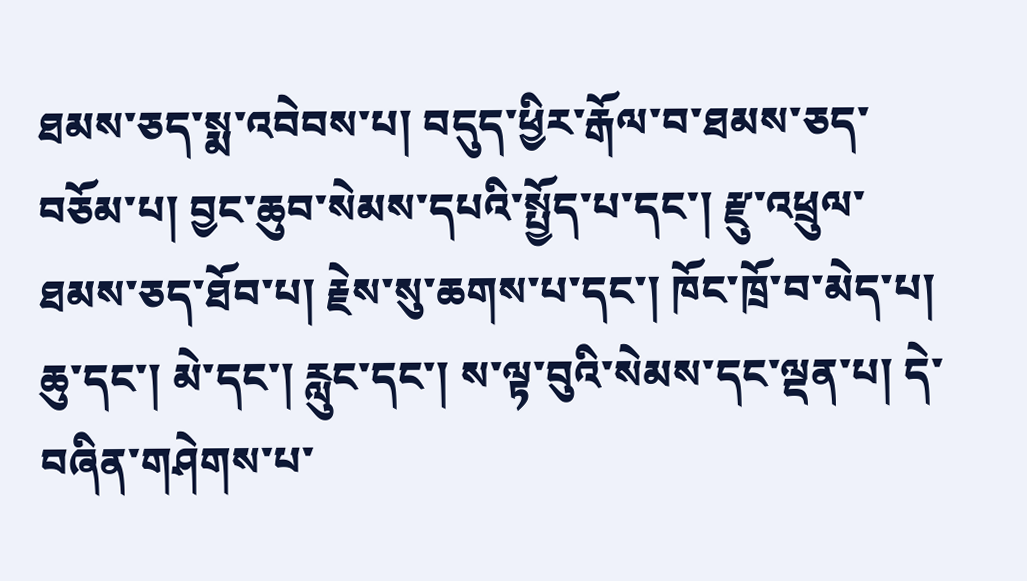ཐམས་ཅད་སྨ་འབེབས་པ། བདུད་ཕྱིར་རྒོལ་བ་ཐམས་ཅད་བཅོམ་པ། བྱང་ཆུབ་སེམས་དཔའི་སྤྱོད་པ་དང་། རྫུ་འཕྲུལ་ཐམས་ཅད་ཐོབ་པ། རྗེས་སུ་ཆགས་པ་དང་། ཁོང་ཁྲོ་བ་མེད་པ། ཆུ་དང་། མེ་དང་། རླུང་དང་། ས་ལྟ་བུའི་སེམས་དང་ལྡན་པ། དེ་བཞིན་གཤེགས་པ་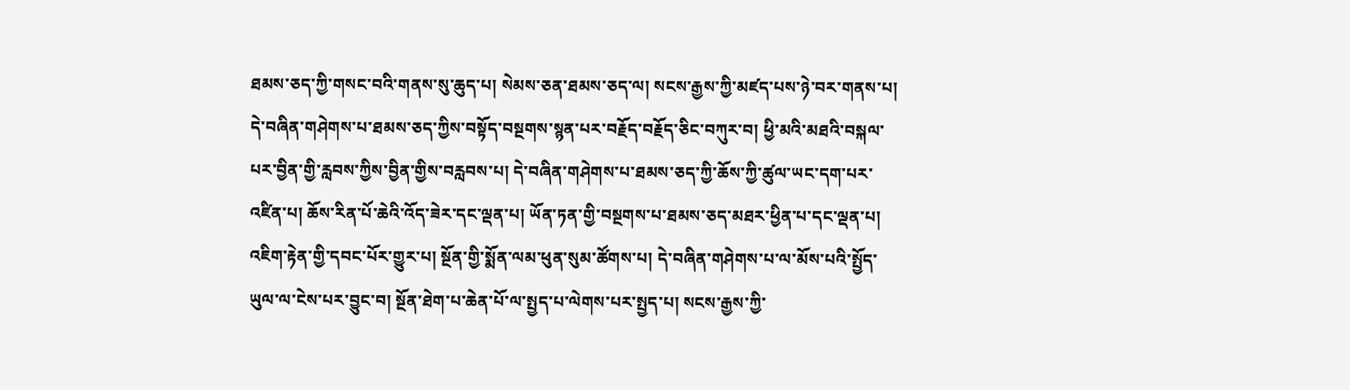ཐམས་ཅད་ཀྱི་གསང་བའི་གནས་སུ་ཆུད་པ། སེམས་ཅན་ཐམས་ཅད་ལ། སངས་རྒྱས་ཀྱི་མཛད་པས་ཉེ་བར་གནས་པ། དེ་བཞིན་གཤེགས་པ་ཐམས་ཅད་ཀྱིས་བསྟོད་བསྔགས་སྙན་པར་བརྗོད་བརྗོད་ཅིང་བཀུར་བ། ཕྱི་མའི་མཐའི་བསྐལ་པར་བྱིན་གྱི་རླབས་ཀྱིས་བྱིན་གྱིས་བརླབས་པ། དེ་བཞིན་གཤེགས་པ་ཐམས་ཅད་ཀྱི་ཆོས་ཀྱི་ཚུལ་ཡང་དག་པར་འཛིན་པ། ཆོས་རིན་པོ་ཆེའི་འོད་ཟེར་དང་ལྡན་པ། ཡོན་ཏན་གྱི་བསྔགས་པ་ཐམས་ཅད་མཐར་ཕྱིན་པ་དང་ལྡན་པ། འཇིག་རྟེན་གྱི་དབང་པོར་གྱུར་པ། སྔོན་གྱི་སྨོན་ལམ་ཕུན་སུམ་ཚོགས་པ། དེ་བཞིན་གཤེགས་པ་ལ་མོས་པའི་སྤྱོད་ཡུལ་ལ་ངེས་པར་བྱུང་བ། སྔོན་ཐེག་པ་ཆེན་པོ་ལ་སྤྱད་པ་ལེགས་པར་སྤྱད་པ། སངས་རྒྱས་ཀྱི་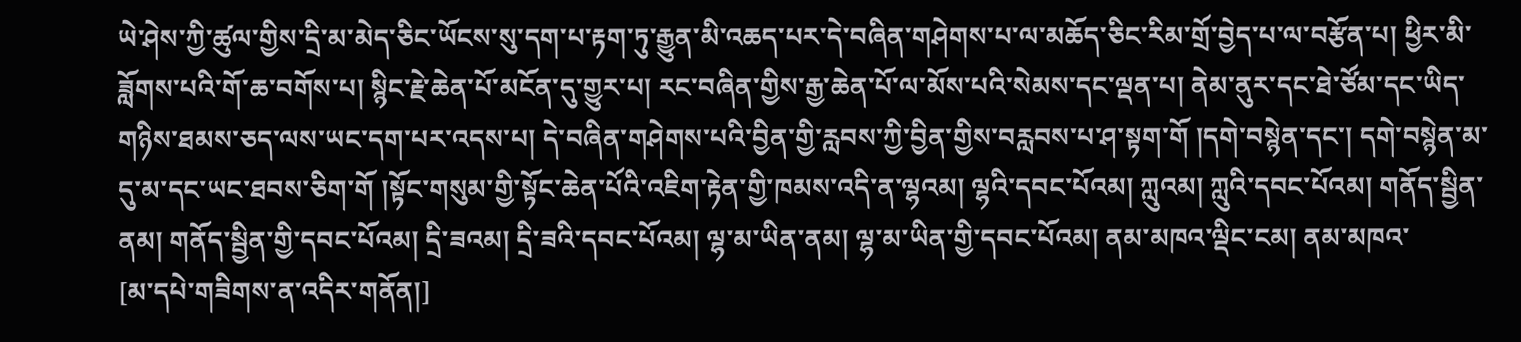ཡེ་ཤེས་ཀྱི་ཚུལ་གྱིས་དྲི་མ་མེད་ཅིང་ཡོངས་སུ་དག་པ་རྟག་ཏུ་རྒྱུན་མི་འཆད་པར་དེ་བཞིན་གཤེགས་པ་ལ་མཆོད་ཅིང་རིམ་གྲོ་བྱེད་པ་ལ་བརྩོན་པ། ཕྱིར་མི་ཟློགས་པའི་གོ་ཆ་བགོས་པ། སྙིང་རྗེ་ཆེན་པོ་མངོན་དུ་གྱུར་པ། རང་བཞིན་གྱིས་རྒྱ་ཆེན་པོ་ལ་མོས་པའི་སེམས་དང་ལྡན་པ། ནེམ་ནུར་དང་ཐེ་ཙོམ་དང་ཡིད་གཉིས་ཐམས་ཅད་ལས་ཡང་དག་པར་འདས་པ། དེ་བཞིན་གཤེགས་པའི་བྱིན་གྱི་རླབས་ཀྱི་བྱིན་གྱིས་བརླབས་པ་ཤ་སྟག་གོ །དགེ་བསྙེན་དང་། དགེ་བསྙེན་མ་དུ་མ་དང་ཡང་ཐབས་ཅིག་གོ །སྟོང་གསུམ་གྱི་སྟོང་ཆེན་པོའི་འཇིག་རྟེན་གྱི་ཁམས་འདི་ན་ལྷའམ། ལྷའི་དབང་པོའམ། ཀླུའམ། ཀླུའི་དབང་པོའམ། གནོད་སྦྱིན་ནམ། གནོད་སྦྱིན་གྱི་དབང་པོའམ། དྲི་ཟའམ། དྲི་ཟའི་དབང་པོའམ། ལྷ་མ་ཡིན་ནམ། ལྷ་མ་ཡིན་གྱི་དབང་པོའམ། ནམ་མཁའ་ལྡིང་ངམ། ནམ་མཁའ་
[མ་དཔེ་གཟིགས་ན་འདིར་གནོན།]